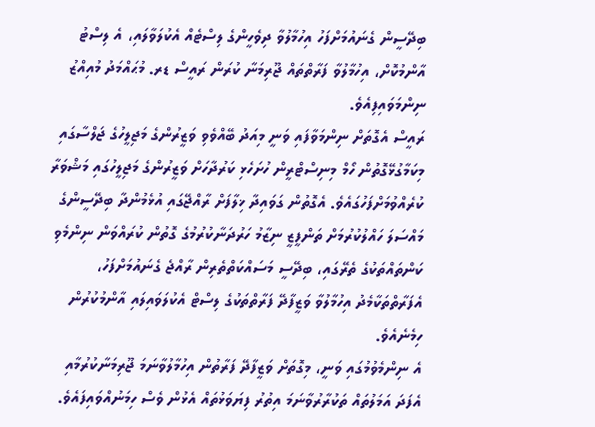ބިދޭސީން ގެނައުމަށްފަހު އިހުމާލުވާ ދިވެހީންގެ ލިސްޓެއް އެކުލަވާލައި، އެ ލިސްޓު އާންމުކޮށް، އިހުމާލުވާ ފަރާތްތައް ޖޫރިމަނާ ކުރަން ރައީސް ޑރ. މުޙައްމަދު މުއިއްޒު ނިންމަވައިފިއެވެ.
ރައީސް އެގޮތަށް ނިންމަވާފައި ވަނީ މިއަދު ބޭއްވެވި ވަޒީރުންގެ މަޖިލީހުގެ ޖަލްސާގައި މިކަމާގުޅޭގޮތުން ހޯމް މިނިސްޓްރީން ހުށަހެޅި ކަރުދާހަށް ވަޒީރުންގެ މަޖިލީހުގައި މަޝްވަރާ ކުރެއްވުމަށްފަހުގައެވެ. އެގޮތުން ގަވައިދާ ޚިލާފަށް ރާއްޖޭގައި އުޅެމުންދާ ބިދޭސީންގެ މައްސަލަ ހައްލުކުރުމަށް ތަންފީޒީ ނިޒާމު ހަރުދަނާކުރުމުގެ ގޮތުން ކުރައްވަން ނިންމެވި ކަންތައްތަކުގެ ތެރޭގައި، ބިދޭސީ މަސައްކަތްތެރިން ރާއްޖެ ގެނައުމަށްފަހު، އެފަރާތްތަކާމެދު އިހުމާލުވާ ވަޒީފާދޭ ފަރާތްތަކުގެ ލިސްޓް އެކުލަވައިލައި އާންމުކުރުން ހިމެނެއެވެ.
އެ ނިންމެވުމުގައި ވަނީ، މިގޮތަށް ވަޒީފާދޭ ފަރާތުން އިހުމާލުވާނަމަ ޖޫރިމަނާކުރުމާއި އެފަދަ އަމަލުތައް ތަކުރާރުވާނަމަ އިތުރު ފިޔަވަޅުތައް އެޅުން ވެސް ހިމަނުއްވައިފައެވެ.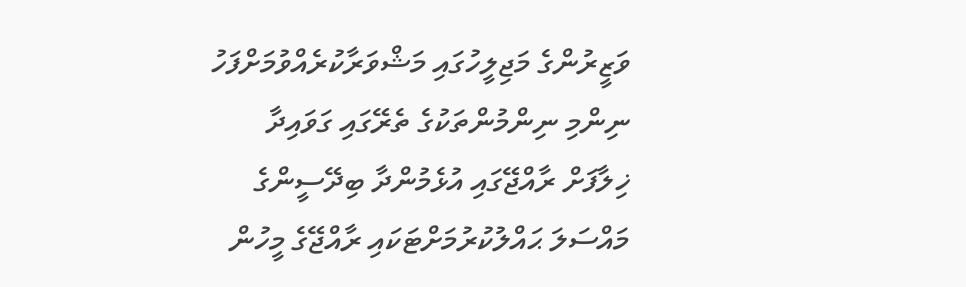ވަޒީރުންގެ މަޖިލީހުގައި މަޝްވަރާކުރެއްވުމަށްފަހު ނިންމި ނިންމުންތަކުގެ ތެރޭގައި ގަވައިދާ ޚިލާފަށް ރާއްޖޭގައި އުޅެމުންދާ ބިދޭސީންގެ މައްސަލަ ޙައްލުކުރުމަށްޓަކައި ރާއްޖޭގެ މީހުން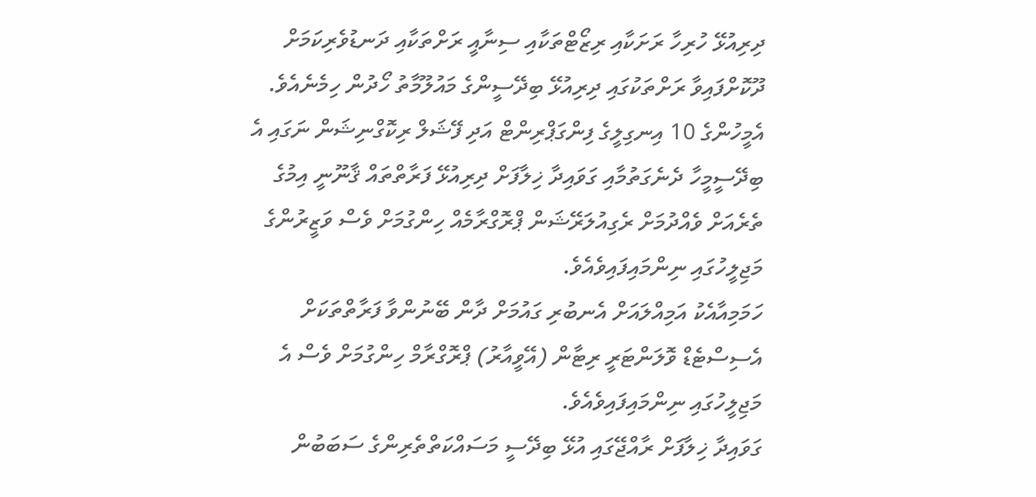ދިރިއުޅޭ ހުރިހާ ރަށަކާއި ރިޒޯޓްތަކާއި ސިނާއީ ރަށްތަކާއި ދަނޑުވެރިކަމަށް ދޫކޮށްފައިވާ ރަށްތަކުގައި ދިރިއުޅޭ ބިދޭސީންގެ މައުލޫމާތު ހޯދުން ހިމެނެއެވެ.
އެމީހުންގެ 10 އިނގިލީގެ ފިންގަޕްރިންޓް އަދި ފޭޝަލް ރިކޮގްނިޝަން ނަގައި އެ ބިދޭސީމީހާ ދެނެގަތުމާއި ގަވައިދާ ޚިލާފަށް ދިރިއުޅޭ ފަރާތްތައް ޤާނޫނީ އިމުގެ ތެރެއަށް ވެއްދުމަށް ރެގިއުލަރޭޝަން ޕްރޮގްރާމެއް ހިންގުމަށް ވެސް ވަޒީރުންގެ މަޖިލީހުގައި ނިންމައިފައިވެއެވެ.
ހަމަމިއާއެކު އަމިއްލައަށް އެނބުރި ގައުމަށް ދާން ބޭނުންވާ ފަރާތްތަކަށް އެސިސްޓެޑް ވޮލަންޓަރީ ރިޓާން (އޭވީއާރު) ޕްރޮގްރާމް ހިންގުމަށް ވެސް އެ މަޖިލީހުގައި ނިންމައިފައިވެއެވެ.
ގަވައިދާ ޚިލާފަށް ރާއްޖޭގައި އުޅޭ ބިދޭސީ މަސައްކަތްތެރިންގެ ސަބަބުން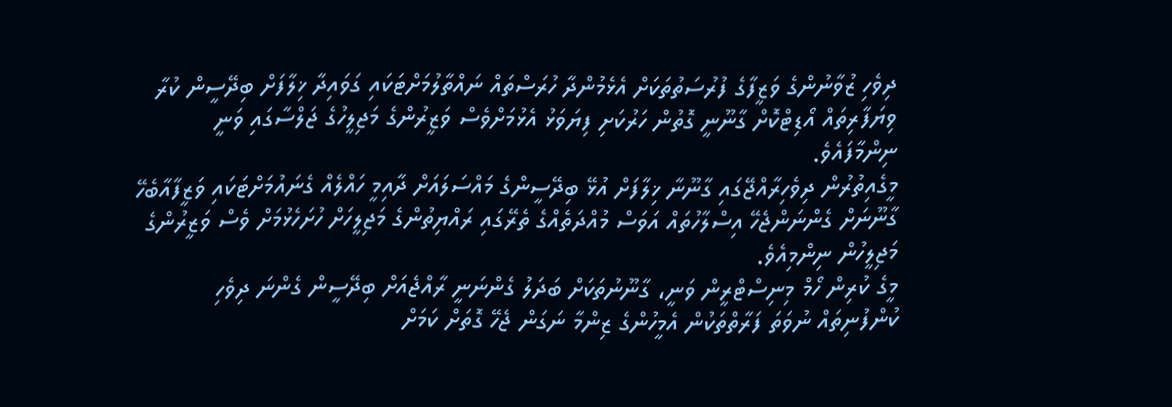ދިވެހި ޒުވާނުންގެ ވަޒީފާގެ ފުރުސަތުތަކަށް އެޅެމުންދާ ހުރަސްތައް ނައްތާލުމަށްޓަކައި ގަވައިދާ ޚިލާފަށް ބިދޭސީން ކުރާ ވިޔަފާރިތައް އޯޑިޓްކޮށް ގާނޫނީ ގޮތުން ހަރުކަށި ފިޔަވަޅު އެޅުމަށްވެސް ވަޒީރުންގެ މަޖިލީހުގެ ޖަލްސާގައި ވަނީ ނިންމާފައެވެ.
މީގެއިތުރުން ދިވެހިރާއްޖޭގައި ގާނޫނާ ޚިލާފަށް އުޅޭ ބިދޭސީންގެ މައްސަލައަށް ދާއިމީ ހައްލެއް ގެނައުމަށްޓަކައި ވަޒީފާއާބެހޭ ގާނޫނަށް ގެންނަންޖެހޭ އިސްލާހުތައް އަވަސް މުއްދަތެއްގެ ތެރޭގައި ރައްޔިތުންގެ މަޖިލީހަށް ހުށަހެޅުމަށް ވެސް ވަޒީރުންގެ މަޖިލީހުން ނިންމިއެވެ.
މީގެ ކުރިން ހޯމް މިނިސްޓްރީން ވަނީ، ގާނޫނުތަކަށް ބަދަލު ގެންނަނީ ރާއްޖެއަށް ބިދޭސީން ގެންނަ ދިވެހި ކުންފުނިތައް ނުވަތަ ފަރާތްތަކުން އެމީހުންގެ ޒިންމާ ނަގަން ޖެހޭ ގޮތަށް ކަމަށް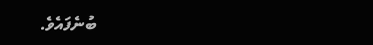ބުނެފައެވެ.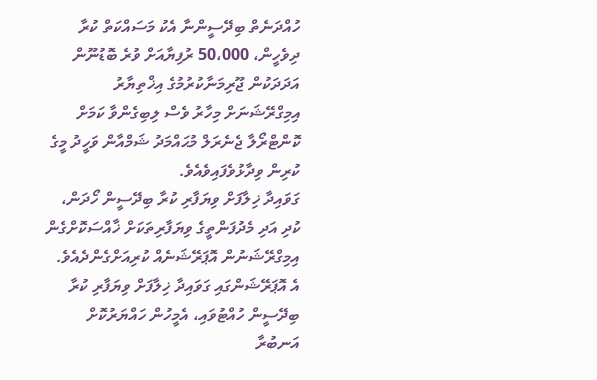ހުއްދަނެތް ބިދޭސީންނާ އެކު މަސައްކަތް ކުރާ ދިވެހީން، 50،000 ރުފިޔާއަށް ވުރެ ބޮޑުނޫން އަދަދަކުން ޖޫރިމަނާކުރުމުގެ އިޚްތިޔާރު އިމިގްރޭޝަނަށް މިހާރު ވެސް ލިބިގެންވާ ކަމަށް ކޮންޓްރޯލާ ޖެނެރަލް މުޙައްމަދު ޝަމްއާން ވަހީދު މީގެ ކުރިން ވިދާޅުވެފައިވެއެވެ.
ގަވައިދާ ޚިލާފަށް ވިޔަފާރި ކުރާ ބިދޭސީން ހޯދަން، ކުދި އަދި މެދުފަންތީގެ ވިޔަފާރިތަކަށް ޚާއްސަކޮށްގެން އިމިގްރޭޝަނުން އޮޕަރޭޝަނެއް ކުރިއަށްގެންދެއެވެ. އެ އޮޕަރޭޝަންގައި ގަވައިދާ ޚިލާފަށް ވިޔަފާރި ކުރާ ބިދޭސީން ހުއްޓުވައި، އެމީހުން ހައްޔަރުކޮށް އަނބުރާ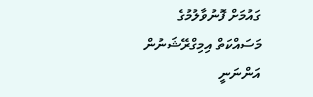ގައުމަށް ފޮނުވާލުމުގެ މަސައްކަތް އިމިގްރޭޝަނުން އަންނަނީ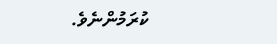ކުރަމުންނެވެ.